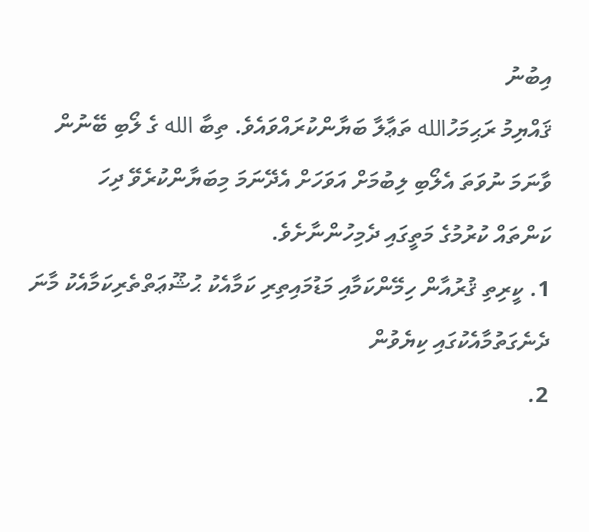އިބުނު
ޤައްޔިމު ރަޙިމަހުالله ތަޢާލާ ބަޔާންކުރައްވައެވެ. ތިބާ الله ގެ ލޯބި ބޭނުން
ވާނަމަ ނުވަތަ އެލޯބި ލިބުމަށް އަވަހަށް އެދޭނަމަ މިބަޔާންކުރެވޭ ދިހަ
ކަންތައް ކުރުމުގެ މަތީގައި ދެމިހުންނާށެވެ.
1. ކީރިތި ޤުރުއާން ހިމޭންކަމާއި މަޑުމައިތިރި ކަމާއެކު ޙުޝޫޢަތްތެރިކަމާއެކު މާނަ ދެނެގަތުމާއެކުގައި ކިޔެވުން
2.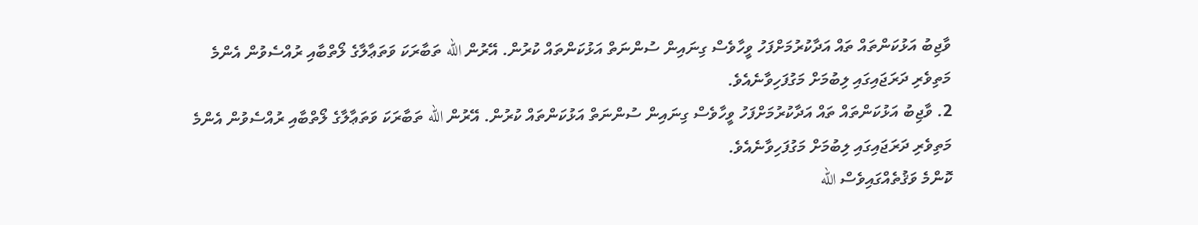ވާޖިބު އަޅުކަންތައް ތައް އަދާކުރުމަށްފަހު ވީހާވެސް ގިނައިން ސުންނަތް އަޅުކަންތައް ކުރުން. އޭރުން الله ތަބާރަކަ ވަތަޢާލާގެ ލޯތްބާއި ރުއްސެވުން އެންމެ މަތިވެރި ދަރަޖައިގައި ލިބުމަށް މަގުފަހިވާނެއެވެ.
2. ވާޖިބު އަޅުކަންތައް ތައް އަދާކުރުމަށްފަހު ވީހާވެސް ގިނައިން ސުންނަތް އަޅުކަންތައް ކުރުން. އޭރުން الله ތަބާރަކަ ވަތަޢާލާގެ ލޯތްބާއި ރުއްސެވުން އެންމެ މަތިވެރި ދަރަޖައިގައި ލިބުމަށް މަގުފަހިވާނެއެވެ.
ކޮންމެ ވަޤުތެއްގައިވެސް الله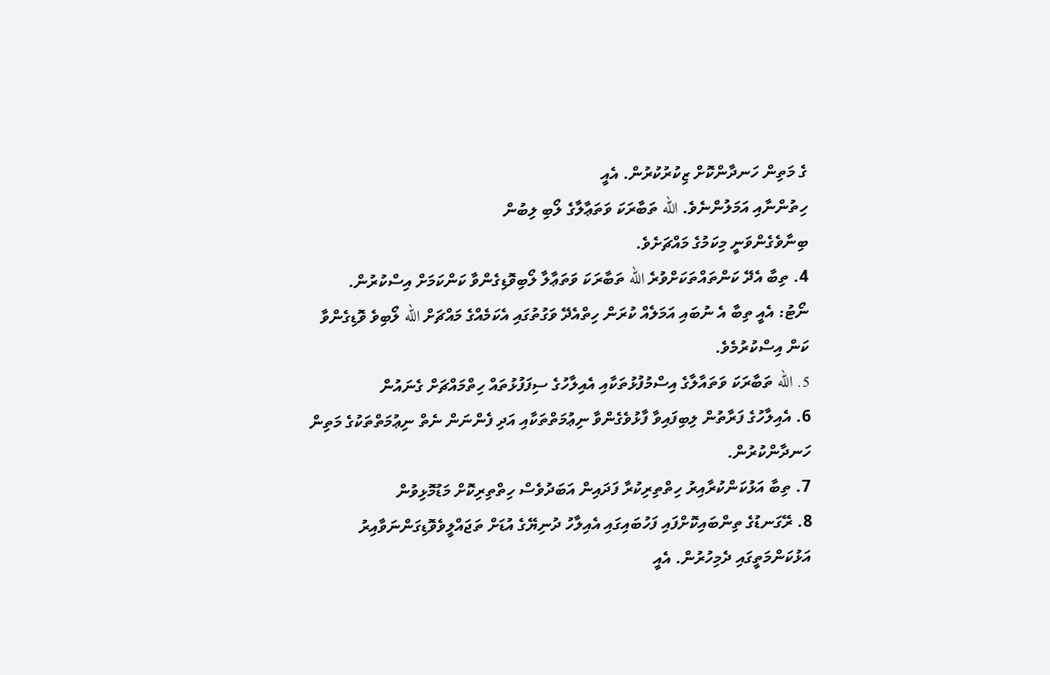ގެ މަތިން ހަނދާންކޮށް ޒިކުރުކުރުން. އެއީ
ހިތުންނާއި އަމަލުންނެވެ. الله ތަބާރަކަ ވަތަޢާލާގެ ލޯބި ލިބުން
ބިނާވެގެންވަނީ މިކަމުގެ މައްޗަށެވެ.
4. ތިބާ އެދޭ ކަންތައްތަކަށްވުރެ الله ތަބާރަކަ ވަތަޢާލާ ލޯބިވޮޑިގެންވާ ކަންކަމަށް އިސްކުރުން.
ނޯޓު: އެއީ ތިބާ އެ ނުބައި އަމަލެއް ކުރަން ހިތްއެދޭ ވަގުތުގައި އެކަމެއްގެ މައްޗަށް الله ލޯބިވެ ވޮޑިގެންވާ ކަން އިސްކުރުމެވެ.
5. الله ތަބާރަކަ ވަތައާލާގެ އިސްމުފުޅުތަކާއި އެއިލާހުގެ ސިފަފުޅުތައް ހިތްމައްޗަށް ގެނައުން
6. އެއިލާހުގެ ފަރާތުން ލިބިފައިވާ ފާޅުވެގެންވާ ނިޢުމަތްތަކާއި އަދި ފެންނަން ނެތް ނިޢުމަތްތަކުގެ މަތިން ހަނދާންކުރުން.
7. ތިބާ އަޅުކަންކުރާއިރު ހިތްތިރިކުރާ ފަދައިން އަބަދުވެސް ހިތްތިރިކޮށް މަޑުމޮޅިވުން
8. ރޭގަނޑުގެ ތިންބައިކޮށްފައި ފަހުބައިގައި އެއިލާހު ދުނިޔޭގެ އުޑަށް ތަޖައްލީވެވޮޑިގަންނަވާއިރު އަޅުކަންމަތީގައި ދެމިހުރުން. އެއީ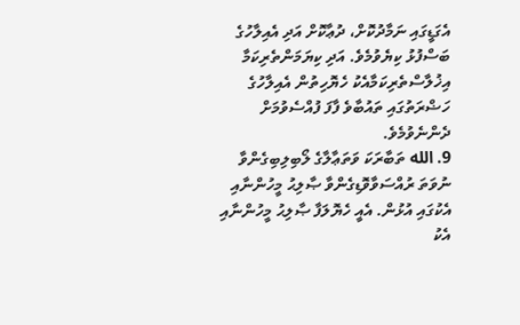އެގަޑީގައި ނަމާދުކޮށް، ދުޢާކޮށް އަދި އެއިލާހުގެ ބަސްފުޅު ކިޔެވުމެވެ. އަދި ކިޔަމަންތެރިކަމާ އިޚުލާސްތެރިކަމާއެކު ހެޔޮހިތުން އެއިލާހުގެ ހަޟްރަތުގައި ތައުބާވެ ފާފަ ފުއްސެވުމަށް ދެންނެވުމެވެ.
9. الله ތަބާރަކަ ވަތަޢާލާގެ ލޯބިލިބިގެންވާ ނުވަތަ ރުއްސަވާވޮޑިގެންވާ ޞާލިޙު މީހުންނާއި އެކުގައި އުޅުން. އެއީ ހެޔޮލަފާ ޞާލިޙު މީހުންނާއި އެކު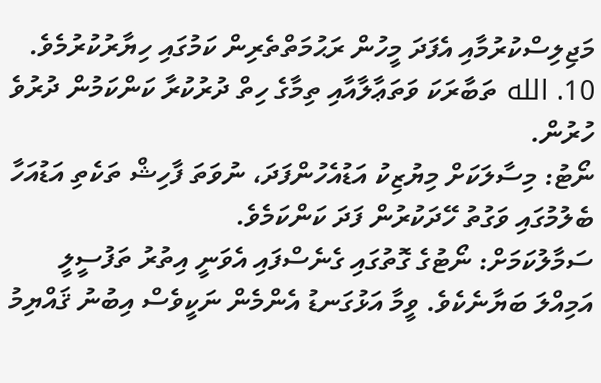މަޖިލިސްކުރުމާއި އެފަދަ މީހުން ރަޙުމަތްތެރިން ކަމުގައި ހިޔާރުކުރުމެވެ.
10. الله ތަބާރަކަ ވަތަޢާލާއާއި ތިމާގެ ހިތް ދުރުކުރާ ކަންކަމުން ދުރުވެ ހުރުން.
ނޯޓު: މިސާލަކަށް މިޔުޒިކު އަޑުއެހުންފަދަ، ނުވަތަ ފާހިޝް ތަކެތި އަޑުއަހާ ބެލުމުގައި ވަގުތު ހޭދަކުރުން ފަދަ ކަންކަމެވެ.
ސަމާލުކަމަށް: ނޯޓުގެ ގޮތުގައި ގެނެސްފައި އެވަނީ އިތުރު ތަފުސީލީ އަމިއްލަ ބަޔާނެކެވެ. ވީމާ އަޅުގަނޑު އެންމެން ނަކީވެސް އިބުނު ޤައްޔިމު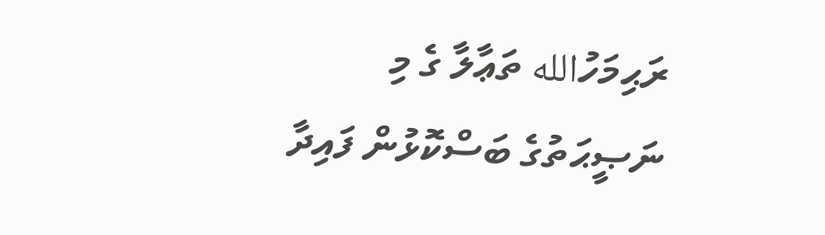ރަޙިމަހުالله ތަޢާލާ ގެ މި ނަޞީޙަތުގެ ބަސްކޮޅުން ފައިދާ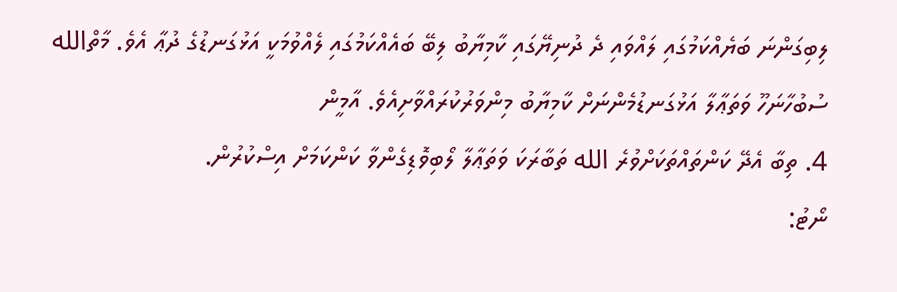ލިބިގަންނަ ބަޔެއްކަމުގައި ލައްވައި ދެ ދުނިޔޭގައި ކާމިޔާބު ލިބޭ ބައެއްކަމުގައި ލެއްވުމަކީ އަޅުގަނޑުގެ ދުޢާ އެވެ. މާތްالله ސުބުހާނަހޫ ވަތަޢާލާ އަޅުގަނޑުމެންނަށް ކާމިޔާބު މިންވަރުކުރައްވާށިއެވެ. އާމީން
4. ތިބާ އެދޭ ކަންތައްތަކަށްވުރެ الله ތަބާރަކަ ވަތަޢާލާ ލޯބިވޮޑިގެންވާ ކަންކަމަށް އިސްކުރުން.
ނޯޓު: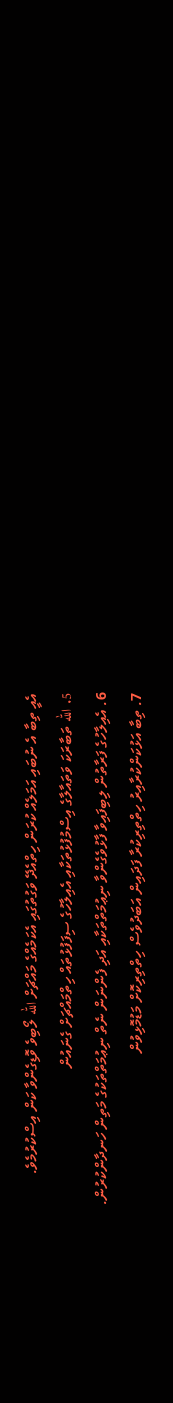އެއީ ތިބާ އެ ނުބައި އަމަލެއް ކުރަން ހިތްއެދޭ ވަގުތުގައި އެކަމެއްގެ މައްޗަށް الله ލޯބިވެ ވޮޑިގެންވާ ކަން އިސްކުރުމެވެ.
5. الله ތަބާރަކަ ވަތައާލާގެ އިސްމުފުޅުތަކާއި އެއިލާހުގެ ސިފަފުޅުތައް ހިތްމައްޗަށް ގެނައުން
6. އެއިލާހުގެ ފަރާތުން ލިބިފައިވާ ފާޅުވެގެންވާ ނިޢުމަތްތަކާއި އަދި ފެންނަން ނެތް ނިޢުމަތްތަކުގެ މަތިން ހަނދާންކުރުން.
7. ތިބާ އަޅުކަންކުރާއިރު ހިތްތިރިކުރާ ފަދައިން އަބަދުވެސް ހިތްތިރިކޮށް މަޑުމޮޅިވުން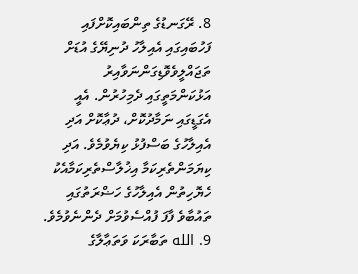8. ރޭގަނޑުގެ ތިންބައިކޮށްފައި ފަހުބައިގައި އެއިލާހު ދުނިޔޭގެ އުޑަށް ތަޖައްލީވެވޮޑިގަންނަވާއިރު އަޅުކަންމަތީގައި ދެމިހުރުން. އެއީ އެގަޑީގައި ނަމާދުކޮށް، ދުޢާކޮށް އަދި އެއިލާހުގެ ބަސްފުޅު ކިޔެވުމެވެ. އަދި ކިޔަމަންތެރިކަމާ އިޚުލާސްތެރިކަމާއެކު ހެޔޮހިތުން އެއިލާހުގެ ހަޟްރަތުގައި ތައުބާވެ ފާފަ ފުއްސެވުމަށް ދެންނެވުމެވެ.
9. الله ތަބާރަކަ ވަތަޢާލާގެ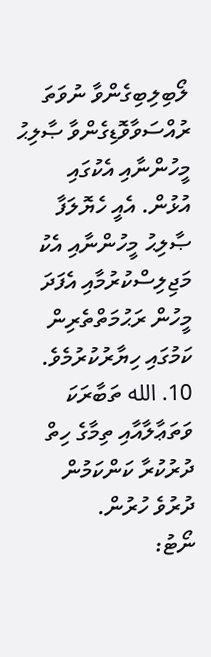ލޯބިލިބިގެންވާ ނުވަތަ ރުއްސަވާވޮޑިގެންވާ ޞާލިޙު މީހުންނާއި އެކުގައި އުޅުން. އެއީ ހެޔޮލަފާ ޞާލިޙު މީހުންނާއި އެކު މަޖިލިސްކުރުމާއި އެފަދަ މީހުން ރަޙުމަތްތެރިން ކަމުގައި ހިޔާރުކުރުމެވެ.
10. الله ތަބާރަކަ ވަތަޢާލާއާއި ތިމާގެ ހިތް ދުރުކުރާ ކަންކަމުން ދުރުވެ ހުރުން.
ނޯޓު: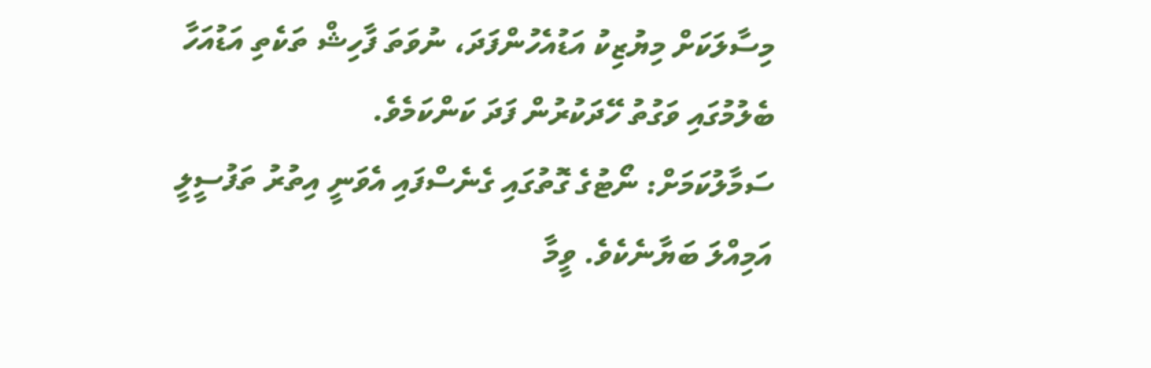މިސާލަކަށް މިޔުޒިކު އަޑުއެހުންފަދަ، ނުވަތަ ފާހިޝް ތަކެތި އަޑުއަހާ ބެލުމުގައި ވަގުތު ހޭދަކުރުން ފަދަ ކަންކަމެވެ.
ސަމާލުކަމަށް: ނޯޓުގެ ގޮތުގައި ގެނެސްފައި އެވަނީ އިތުރު ތަފުސީލީ އަމިއްލަ ބަޔާނެކެވެ. ވީމާ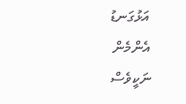އަޅުގަނޑު އެންމެން ނަކީވެސް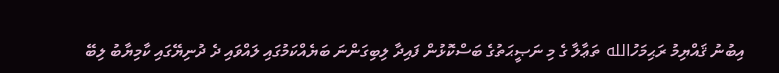އިބުނު ޤައްޔިމު ރަޙިމަހުالله ތަޢާލާ ގެ މި ނަޞީޙަތުގެ ބަސްކޮޅުން ފައިދާ ލިބިގަންނަ ބަޔެއްކަމުގައި ލައްވައި ދެ ދުނިޔޭގައި ކާމިޔާބު ލިބޭ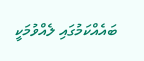ބައެއްކަމުގައި ލެއްވުމަކީ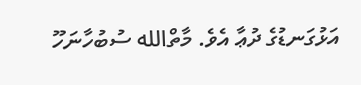އަޅުގަނޑުގެ ދުޢާ އެވެ. މާތްالله ސުބުހާނަހޫ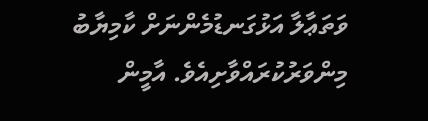ވަތަޢާލާ އަޅުގަނޑުމެންނަށް ކާމިޔާބު މިންވަރުކުރައްވާށިއެވެ. އާމީން